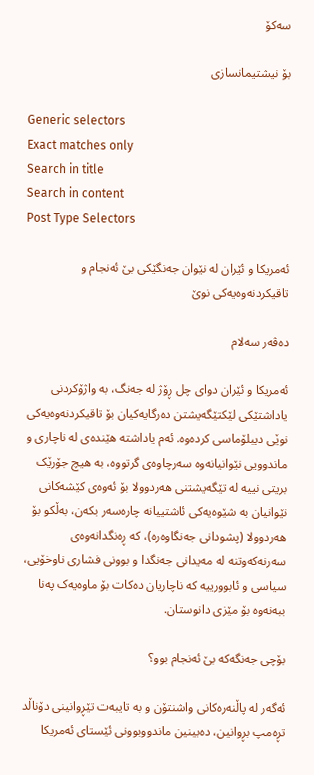سەکۆ

بۆ نیشتیمانسازی

Generic selectors
Exact matches only
Search in title
Search in content
Post Type Selectors

ئەمریکا و ئێران لە نێوان جەنگێکی بێ ئەنجام و تاقیکردنەوەیەکی نوێ

دەڤەر سەلام

ئەمریکا و ئێران دوای چل ڕۆژ لە جەنگ، بە واژۆکردنی یاداشتێکی لێکتێگەیشتن دەرگایەکیان بۆ تاقیکردنەوەیەکی نوێی دیبلۆماسی کردەوە. ئەم یاداشتە هێندەی لە ناچاری و ماندوویی نێوانیانەوە سەرچاوەی گرتووە، بە هیچ جۆرێک بریتی نییە لە تێگەیشتنی هەردوولا بۆ ئەوەی کێشەکانی نێوانیان بە شێوەیەکی ئاشتییانە چارەسەر بکەن، بەڵکو بۆ هەردوولا (پشودانی جەنگاوەرە)، کە ڕەنگدانەوەی سەرنەکەوتنە لە مەیدانی جەنگدا و بوونی فشاری ناوخۆیی، سیاسی و ئابوورییە کە ناچاریان دەکات بۆ ماوەیەک پەنا ببەنەوە بۆ مێزی دانوستان.

بۆچی جەنگەکە بێ ئەنجام بوو؟

ئەگەر لە پاڵنەرەکانی واشنتۆن و بە تایبەت تێڕوانینی دۆناڵد تڕەمپ بڕوانین، دەبینین ماندووبوونی ئێستای ئەمریکا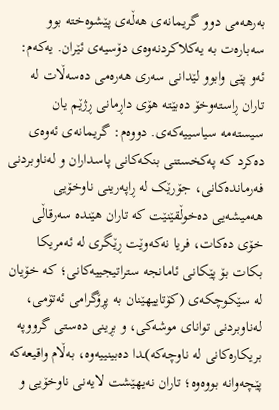بەرهەمی دوو گریمانەی هەڵەی پێشوەختە بوو سەبارەت بە یەکلاکردنەوەی دۆسیەی ئێران. یەکەم: ئەو پێی وابوو لێدانی سەری هەرەمی دەسەڵات لە تاران ڕاستەوخۆ دەبێتە هۆی داڕمانی ڕژێم یان سیستەمە سیاسییەکەی. دووەم: گریمانەی ئەوەی دەکرد کە پەکخستنی بنکەکانی پاسداران و لەناوبردنی فەرماندەکانی، جۆرێک لە ڕاپەرینی ناوخۆیی هەمیشەیی دەخوڵقێنێت کە تاران هێندە سەرقاڵی خۆی دەکات، فریا نەکەوێت ڕێگری لە ئەمریکا بکات بۆ پێکانی ئامانجە ستراتیجییەکانی؛ کە خۆیان لە سێکوچکەی (کۆتاییهێنان بە پڕۆگرامی ئەتۆمی، لەناوبردنی توانای موشەکی، و بڕینی دەستی گرووپە بریکارەکانی لە ناوچەکە)ـدا دەبینییەوە، بەڵام واقیعەکە پێچەوانە بووەوە؛ تاران نەیهێشت لایەنی ناوخۆیی و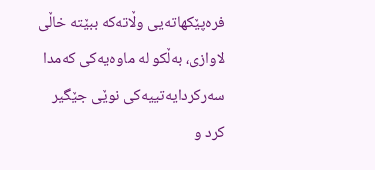فرەپێکهاتەیی وڵاتەکە ببێتە خاڵی لاوازی، بەڵکو لە ماوەیەکی کەمدا سەرکردایەتییەکی نوێی جێگیر کرد و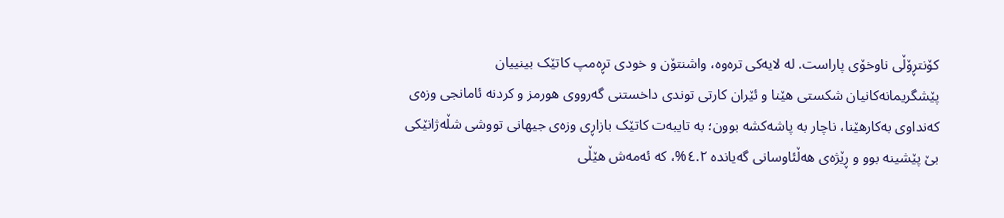کۆنتڕۆڵی ناوخۆی پاراست. لە لایەکی ترەوە، واشنتۆن و خودی تڕەمپ کاتێک بینییان پێشگریمانەکانیان شکستی هێنا و ئێران کارتی توندی داخستنی گەرووی هورمز و کردنە ئامانجی وزەی کەنداوی بەکارهێنا، ناچار بە پاشەکشە بوون؛ بە تایبەت کاتێک بازاڕی وزەی جیهانی تووشی شڵەژانێکی بێ پێشینە بوو و ڕێژەی هەڵئاوسانی گەیاندە ٤.٢%، کە ئەمەش هێڵی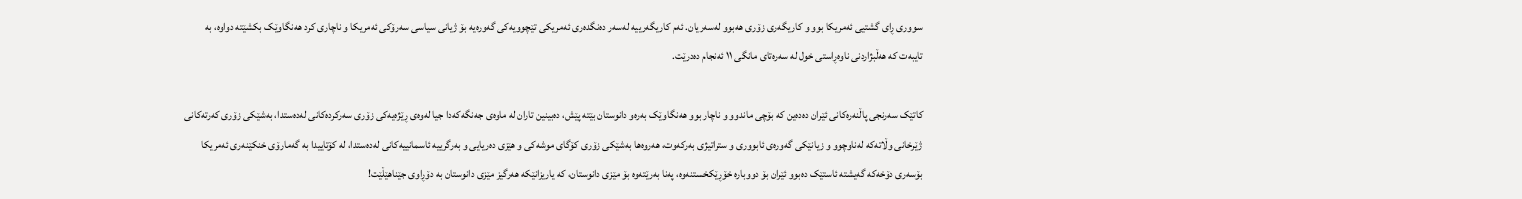سووری ڕای گشتیی ئەمریکا بوو و کاریگەری زۆری هەبوو لەسەریان. ئەم کاریگەرییە لەسەر دەنگدەری ئەمریکی تێچوویەکی گەورەیە بۆ ژیانی سیاسی سەرۆکی ئەمریکا و ناچاری کرد هەنگاوێک بکشێتە دواوە، بە تایبەت کە هەڵبژاردنی ناوەڕاستی خول لە سەرەتای مانگی ١١ ئەنجام دەدرێت.

کاتێک سەرنجی پاڵنەرەکانی ئێران دەدەین کە بۆچی ماندوو و ناچار بوو هەنگاوێک بەرەو دانوستان بێتە پێش، دەبینین تاران لە ماوەی جەنگەکەدا جیا لەوەی ڕێژەیەکی زۆری سەرکردەکانی لەدەستدا، بەشێکی زۆری کەرتەکانی ژێرخانی وڵاتەکە لەناوچوو و زیانێکی گەورەی ئابووری و ستراتیژی بەرکەوت، هەروەها بەشێکی زۆری کۆگای موشەکی و هێزی دەریایی و بەرگرییە ئاسمانییەکانی لەدەستدا، لە کۆتاییدا بە گەمارۆی خنکێنەری ئەمریکا بۆسەری دۆخەکە گەیشتە ئاستێک دەبوو ئێران بۆ دووبارە خۆڕێکخستنەوە، پەنا بەرێتەوە بۆ مێزی دانوستان، کە یاریزانێکە هەرگیز مێزی دانوستان بە دۆڕاوی جێناهێڵێت!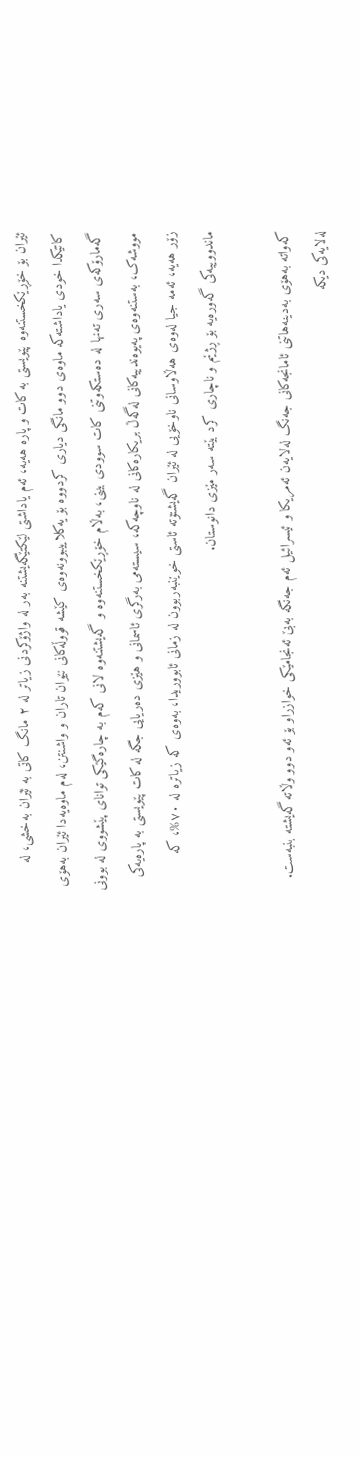ئێران بۆ خۆڕێكخستنەوە پێویستی بە کات و پارە هەیە، ئەم یاداشتی لێکتێگەیشتنە بەر لە واژۆکردنی زیاتر لە ٢ مانگ کاتی بە ئێران بەخشی، لە کاتێکدا خودی یاداشتەکە ماوەی دوو مانگی دیاری کردووە بۆ یەکلاییبوونەوەی کێشە قووڵەکانی نێوان تاران و واشنتن، لەم ماوەیەدا ئێران بەهۆی گەمارۆکەی سەری تەنها لە دەستکەوتنی کات سوودی بینی، بەڵام خۆڕێکخستنەوە و گەیشتنەوە لانی کەم بە چارەگێکی توانای پێشووی لە بوونی مووشەک، بەستنەوەی پەیوەندییەکانی لەگەڵ بریکارەکانی لە ناوچەکە، سیستەمی بەرگری ئاسمانی و هێزی دەریایی جگە لە کات پێویستی بە پارەیەکی زۆر هەیە، ئەمە جیا لەوەی هەڵاوسانی ناوخۆیی لە ئێران گەیشتۆتە ئاستی خوێنبەربوون لە زمانی ئابووریدا، بەوەی کە زیاترە لە ٧٠%، کە ماندووییەکی گەورەیە بۆ ڕژێم و ناچاری کرد بێتە سەر مێزی دانوستان.

کەواتە بەهۆی بەدینەهاتنی ئامانجەکانی جەنگ لەلایەن ئەمریکا و ئیسرائیل ئەم جەنگە بەبێ ئەنجامێکی خوازراو بۆ ئەو دوو وڵاتە گەیشتە بنبەست. لەلایەکی دیکە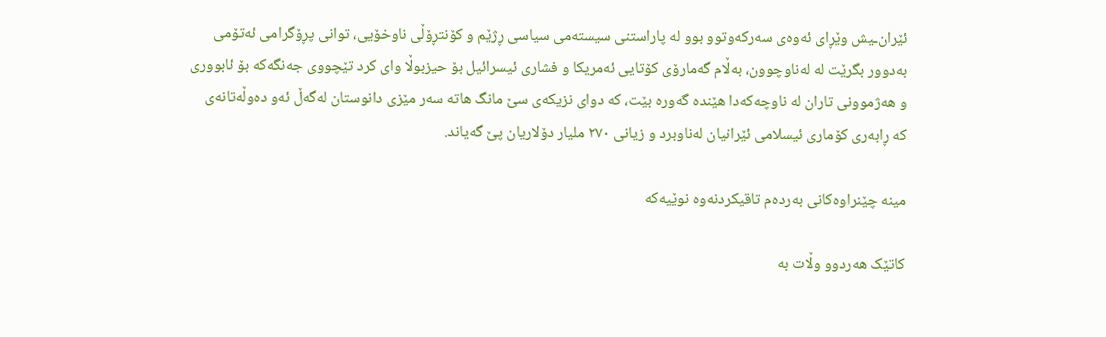ئێران‌ـیش وێڕای ئەوەی سەرکەوتوو بوو لە پاراستنی سیستەمی سیاسی ڕژێم و کۆنتڕۆڵی ناوخۆیی، توانی پڕۆگرامی ئەتۆمی بەدوور بگرێت لە لەناوچوون، بەڵام گەمارۆی کۆتایی ئەمریکا و فشاری ئیسرائیل بۆ حیزبوڵا وای کرد تێچووی جەنگەکە بۆ ئابووری و هەژموونی تاران لە ناوچەکەدا هێندە گەورە بێت، کە دوای نزیکەی سێ مانگ هاتە سەر مێزی دانوستان لەگەڵ ئەو دەوڵەتانەی کە ڕابەری کۆماری ئیسلامی ئێرانیان لەناوبرد و زیانی ٢٧٠ ملیار دۆلاریان پێ گەیاند.

مینە چێنراوەکانی بەردەم تاقیکردنەوە نوێیەکە

کاتێک هەردوو وڵات بە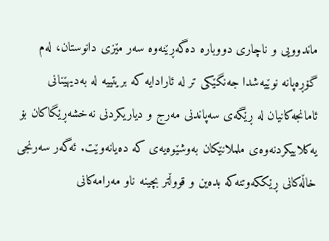ماندوویی و ناچاری دووبارە دەگەڕێنەوە سەر مێزی دانوستان، لەم گۆڕەپانە نوێیەشدا جەنگێکی تر لە ئارادایە کە بریتییە لە بەدیهێنانی ئامانجەکانیان لە ڕێگەی سەپاندنی مەرج و دیاریکردنی نەخشەڕێگاکان بۆ یەکلاییکردنەوەی ململانێکان بەوشێوەیەی کە دەیانەوێت. ئەگەر سەرنجی خاڵەکانی ڕێککەوتنەکە بدەین و قووڵتر بچینە ناو مەرامەکانی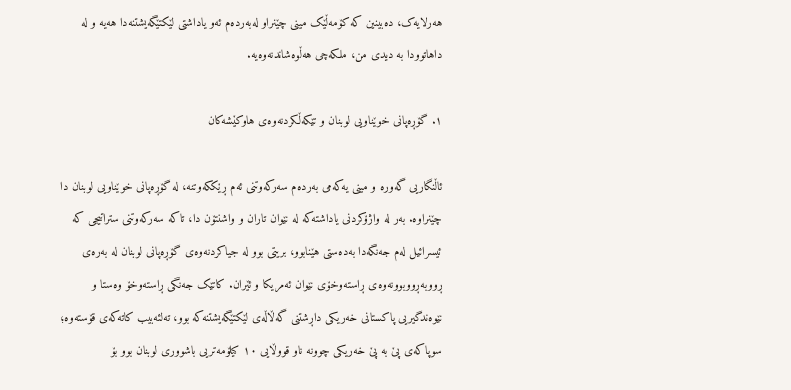هەرلایەک، دەبینین کە کۆمەڵێک مینی چێنراو لەبەردەم ئەو یاداشتی لێکتێگەیشتنەدا هەیە و لە داهاتوودا بە دیدی من، ملکەچی هەڵوەشاندنەوەیە.

١. گۆڕەپانی خوێناویی لوبنان و تێکەڵکردنەوەی هاوکێشەکان

ئاڵنگاریی گەورە و مینی یەکەمی بەردەم سەرکەوتنی ئەم ڕێککەوتنە، لە گۆڕەپانی خوێناویی لوبنان دا چێنراوە. بەر لە واژۆکردنی یاداشتەکە لە نێوان تاران و واشنتۆن دا، تاکە سەرکەوتنی ستراتیجی کە ئیسرائیل لەم جەنگەدا بەدەستی هێنابوو، بریتی بوو لە جیاکردنەوەی گۆڕەپانی لوبنان لە بەرەی ڕووبەڕووبوونەوەی ڕاستەوخۆی نێوان ئەمریکا و ئێران. کاتێک جەنگی ڕاستەوخۆ وەستا و نێوەندگیریی پاکستانی خەریکی داڕشتنی گەڵاڵەی لێکتێگەیشتنەکە بوو، تەلئەبیب کاتەکەی قۆستەوە؛ سوپاکەی پێ بە پێ خەریکی چوونە ناو قووڵایی ١٠ کیلۆمەتریی باشووری لوبنان بوو بۆ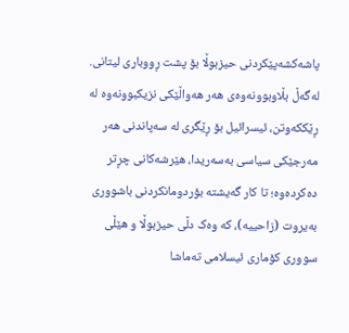پاشەکشەپێکردنی حیزبوڵا بۆ پشت ڕووباری لیتانی. لەگەڵ بڵاوبوونەوەی هەر هەواڵێکی نزیکبوونەوە لە ڕێککەوتن، ئیسرائیل بۆ ڕێگری لە سەپاندنی هەر مەرجێکی سیاسی بەسەریدا، هێرشەکانی چڕتر دەکردەوە؛ تا کار گەیشتە بۆردومانکردنی باشووری بەیروت (زاحییە)، کە وەک دڵی حیزبوڵا و هێڵی سووری کۆماری ئیسلامی تەماشا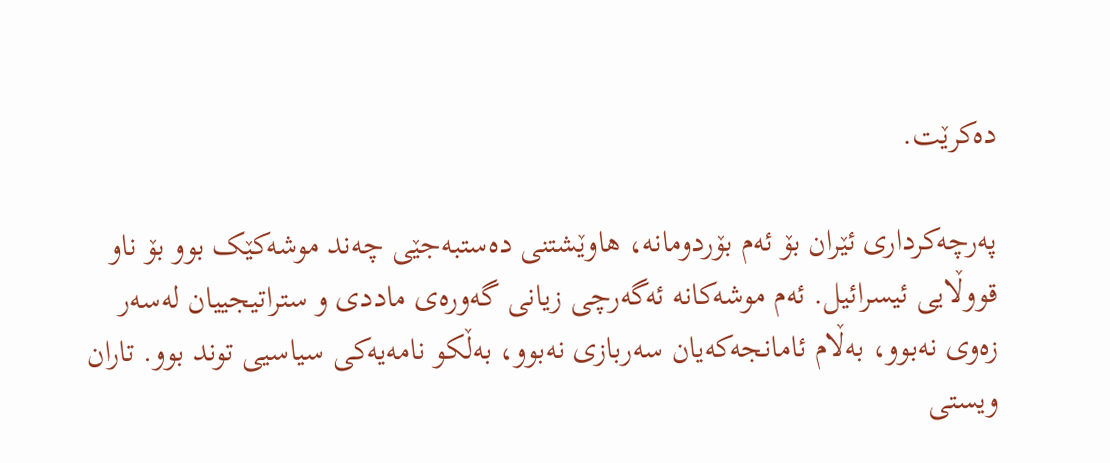دەکرێت.

پەرچەکرداری ئێران بۆ ئەم بۆردومانە، هاوێشتنی دەستبەجێی چەند موشەکێک بوو بۆ ناو قووڵایی ئیسرائیل. ئەم موشەکانە ئەگەرچی زیانی گەورەی ماددی و ستراتیجییان لەسەر زەوی نەبوو، بەڵام ئامانجەکەیان سەربازی نەبوو، بەڵکو نامەیەکی سیاسیی توند بوو. تاران ویستی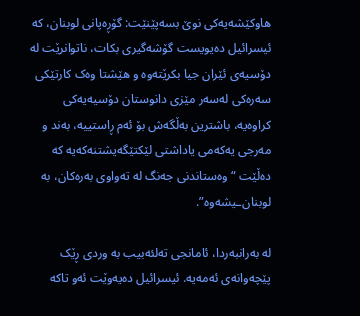هاوکێشەیەکی نوێ بسەپێنێت: گۆڕەپانی لوبنان، کە ئیسرائیل دەیویست گۆشەگیری بکات، ناتوانرێت لە دۆسیەی ئێران جیا بکرێتەوە و هێشتا وەک کارتێکی سەرەکی لەسەر مێزی دانوستان دۆسیەیەکی کراوەیە، باشترین بەڵگەش بۆ ئەم ڕاستییە، بەند و مەرجی یەکەمی یاداشتی لێکتێگەیشتنەکەیە کە دەڵێت “وەستاندنی جەنگ لە تەواوی بەرەکان، بە لوبنان‌ـیشەوە”.

لە بەرانبەردا، ئامانجی تەلئەبیب بە وردی ڕێک پێچەوانەی ئەمەیە. ئیسرائیل دەیەوێت ئەو تاکە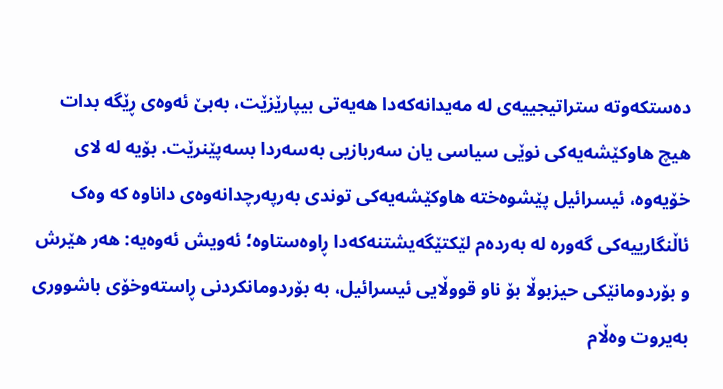دەستکەوتە ستراتیجییەی لە مەیدانەکەدا هەیەتی بیپارێزێت، بەبێ ئەوەی ڕێگە بدات هیچ هاوکێشەیەکی نوێی سیاسی یان سەربازیی بەسەردا بسەپێنرێت. بۆیە لە لای خۆیەوە، ئیسرائیل پێشوەختە هاوکێشەیەکی توندی بەرپەرچدانەوەی داناوە کە وەک ئاڵنگارییەکی گەورە لە بەردەم لێکتێگەیشتنەکەدا ڕاوەستاوە؛ ئەویش ئەوەیە: هەر هێرش و بۆردومانێکی حیزبوڵا بۆ ناو قووڵایی ئیسرائیل، بە بۆردومانکردنی ڕاستەوخۆی باشووری بەیروت وەڵام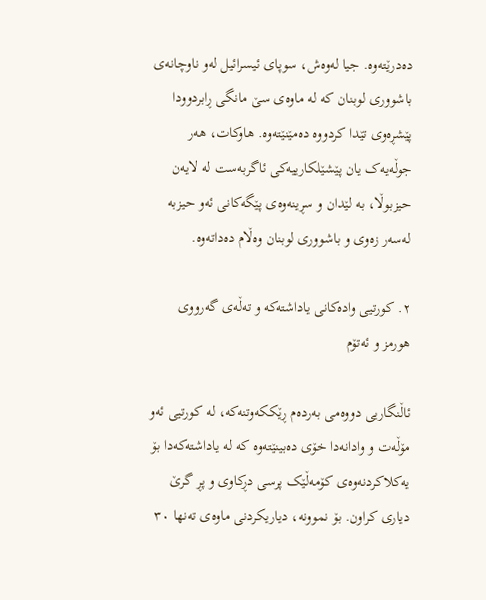دەدرێتەوە. جیا لەوەش، سوپای ئیسرائیل لەو ناوچانەی باشووری لوبنان کە لە ماوەی سێ مانگی ڕابردوودا پێشڕەوی تێدا کردووە دەمێنێتەوە. هاوکات، هەر جوڵەیەک یان پێشێلکارییەکی ئاگربەست لە لایەن حیزبوڵا، بە لێدان و سڕینەوەی پێگەکانی ئەو حیزبە لەسەر زەوی و باشووری لوبنان وەڵام دەداتەوە.

٢. کورتیی وادەکانی یاداشتەکە و تەڵەی گەرووی هورمز و ئەتۆم

ئاڵنگاریی دووەمی بەردەم ڕێککەوتنەکە، لە کورتیی ئەو مۆڵەت و وادانەدا خۆی دەبینێتەوە کە لە یاداشتەکەدا بۆ یەکلاکردنەوەی کۆمەڵێک پرسی دڕکاوی و پڕ گرێ دیاری کراون. بۆ نموونە، دیاریکردنی ماوەی تەنها ٣٠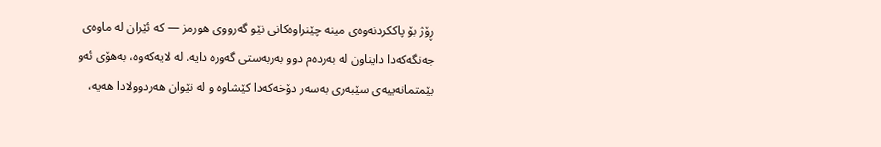ڕۆژ بۆ پاککردنەوەی مینە چێنراوەکانی نێو گەرووی هورمز — کە ئێران لە ماوەی جەنگەکەدا دایناون لە بەردەم دوو بەربەستی گەورە دایە. لە لایەکەوە، بەهۆی ئەو بێمتمانەییەی سێبەری بەسەر دۆخەکەدا کێشاوە و لە نێوان هەردوولادا هەیە،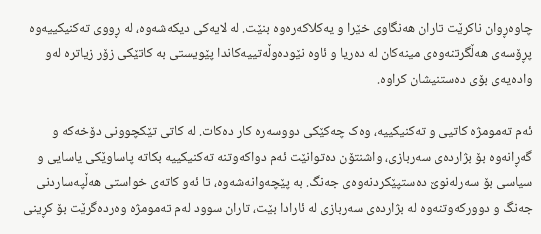چاوەڕوان ناکرێت تاران هەنگاوی خێرا و یەکلاکەرەوە بنێت. لە لایەکی دیکەشەوە، لە ڕووی تەکنیکییەوە پڕۆسەی هەڵگرتنەوەی مینەکان لە دەریا و ئاوە نێودەوڵەتییەکاندا پێویستی بە کاتێکی زۆر زیاترە لەو وادەیەی بۆی دەستنیشان کراوە.

ئەم تەمومژە کاتیی و تەکنیکییە، وەک چەکێکی دووسەرە کار دەکات. لە کاتی تێکچوونی دۆخەکە و گەڕانەوە بۆ بژاردەی سەربازی، واشنتۆن دەتوانێت ئەم دواکەوتنە تەکنیکییە بکاتە پاساوێکی یاسایی و سیاسی بۆ سەرلەنوێ دەستپێکردنەوەی جەنگ. بە پێچەوانەشەوە، تا ئەو کاتەی خواستی هەڵپەساردنی جەنگ و دوورکەوتنەوە لە بژاردەی سەربازی لە ئارادا بێت، تاران سوود لەم تەمومژە وەردەگرێت بۆ کڕینی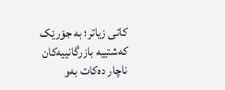کاتی زیاتر؛ بە جۆرێک کەشتییە بازرگانییەکان ناچار دەکات بەو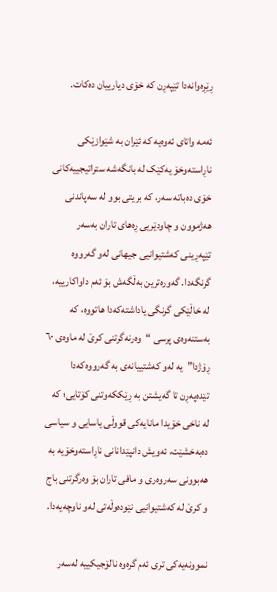ڕێڕەوانەدا تێپەڕن کە خۆی دیارییان دەکات.

ئەمە واتای ئەوەیە کە ئێران بە شێوازێکی ناڕاستەوخۆ یەکێک لە بانگەشە ستراتیجییەکانی خۆی دەباتە سەر، کە بریتی بوو لە سەپاندنی هەژموون و چاودێریی ڕەهای تاران بەسەر تێپەڕینی کەشتیوانیی جیهانی لەو گەرووە گرنگەدا. گەورەترین بەڵگەش بۆ ئەم داواکارییە، لە خاڵێکی گرنگی یاداشتەکەدا هاتووە، کە بەستنەوەی پرسی “وەرنەگرتنی کرێ لە ماوەی ٦٠ ڕۆژدا”یە لەو کەشتییانەی بە گەرووەکەدا تێدەپەڕن تا گەیشتن بە ڕێککەوتنی کۆتایی؛ کە لە ناخی خۆیدا مانایەکی قووڵی یاسایی و سیاسی دەبەخشێت، ئەویش دانپێدانانی ناڕاستەوخۆیە بە هەبوونی سەروەری و مافی تاران بۆ وەرگرتنی باج و کرێ لە کەشتیوانیی نێودەوڵەتی لەو ناوچەیەدا.

نموونەیەکی تری ئەم گرەوە نالۆجیکییە لەسەر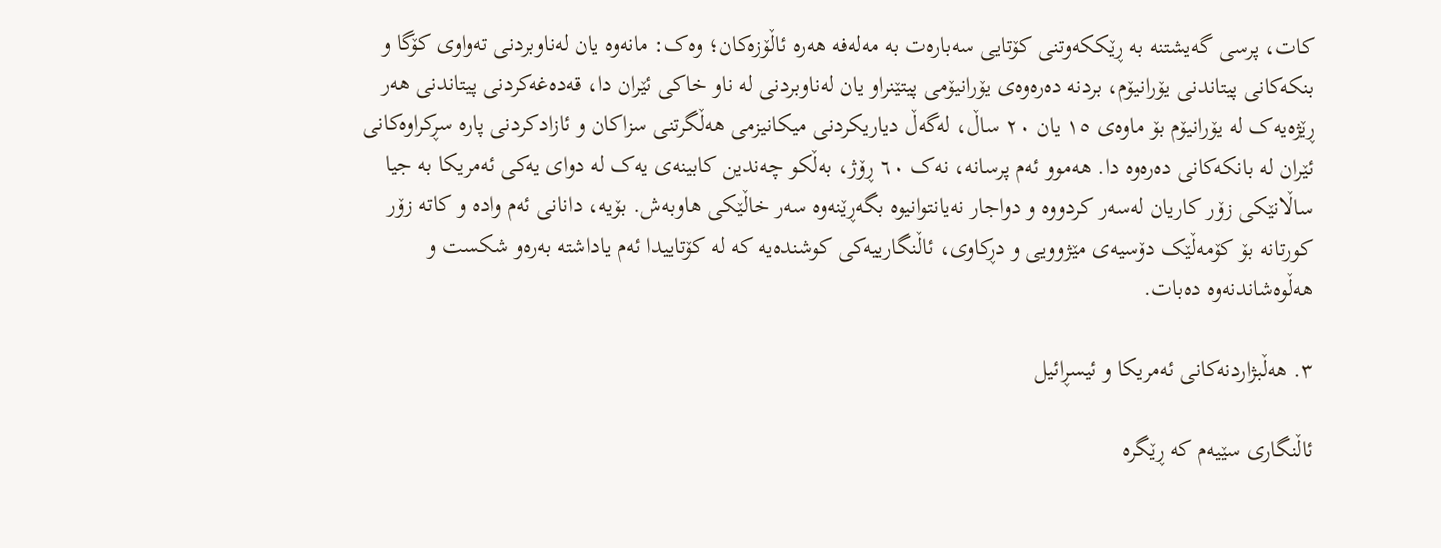کات، پرسی گەیشتنە بە ڕێککەوتنی کۆتایی سەبارەت بە مەلەفە هەرە ئاڵۆزەکان؛ وەک: مانەوە یان لەناوبردنی تەواوی کۆگا و بنکەکانی پیتاندنی یۆرانیۆم، بردنە دەرەوەی یۆرانیۆمی پیتێنراو یان لەناوبردنی لە ناو خاکی ئێران دا، قەدەغەکردنی پیتاندنی هەر ڕێژەیەک لە یۆرانیۆم بۆ ماوەی ١٥ یان ٢٠ ساڵ، لەگەڵ دیاریکردنی میکانیزمی هەڵگرتنی سزاکان و ئازادکردنی پارە سڕکراوەکانی ئێران لە بانکەکانی دەرەوە دا. هەموو ئەم پرسانە، نەک ٦٠ ڕۆژ، بەڵکو چەندین کابینەی یەک لە دوای یەکی ئەمریکا بە جیا ساڵانێکی زۆر کاریان لەسەر کردووە و دواجار نەیانتوانیوە بگەڕێنەوە سەر خاڵێکی هاوبەش. بۆیە، دانانی ئەم وادە و کاتە زۆر کورتانە بۆ کۆمەڵێک دۆسیەی مێژوویی و دڕکاوی، ئاڵنگارییەکی کوشندەیە کە لە کۆتاییدا ئەم یاداشتە بەرەو شکست و هەڵوەشاندنەوە دەبات.

٣. هەڵبژاردنەکانی ئەمریکا و ئیسڕائیل

ئاڵنگاری سێیەم کە ڕێگرە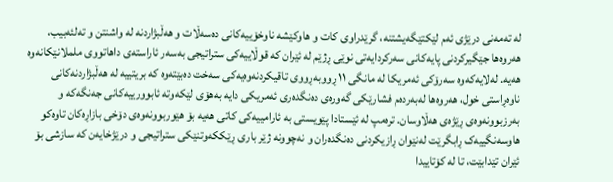لە تەمەنی درێژی ئەم لێکتێگەیشتنە، گرێدراوی کات و هاوکێشە ناوخۆییەکانی دەسەڵات و هەڵبژاردنە لە واشنتن و تەلئەبیب، هەروەها جێگیرکردنی پایەکانی سەرکردایەتی نوێی ڕژێم لە ئێران کە قوڵاییەکی ستراتیجی بەسەر ئاراستەی داهاتووی ململانێکانەوە هەیە. لەلایەکەوە سەرۆکی ئەمریکا لە مانگی ١١ ڕووبەڕووی تاقیکردنەوەیەکی سەخت دەبێتەوە کە بریتییە لە هەڵبژاردنەکانی ناوەڕاستی خول، هەروەها لەبەردەم فشارێکی گەورەی دەنگدەری ئەمریکی دایە بەهۆی لێکەوتە ئابوورییەکانی جەنگەکە و بەرزبوونەوەی ڕێژەی هەڵاوسان. ترەمپ لە ئێستادا پێویستی بە ئارامییەکی کاتی هەیە بۆ هێوربوونەوەی دۆخی بازاڕەکان تاوەکو هاوسەنگییەک ڕابگرێت لەنێوان ڕازیکردنی دەنگدەران و نەچوونە ژێر باری ڕێککەوتنێکی ستراتیجی و درێژخایەن کە سازشی بۆ ئێران تێدابێت، تا لە کۆتاییدا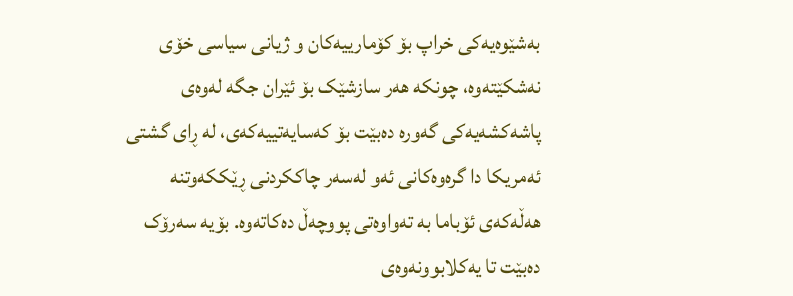بەشێوەیەکی خراپ بۆ کۆمارییەکان و ژیانی سیاسی خۆی نەشکێتەوە، چونکە هەر سازشێک بۆ ئێران جگە لەوەی پاشەکشەیەکی گەورە دەبێت بۆ کەسایەتییەکەی، لە ڕای گشتی ئەمریکا دا گرەوەکانی ئەو لەسەر چاککردنی ڕێککەوتنە هەڵەکەی ئۆباما بە تەواوەتی پووچەڵ دەکاتەوە. بۆیە سەرۆک دەبێت تا یەکلابوونەوەی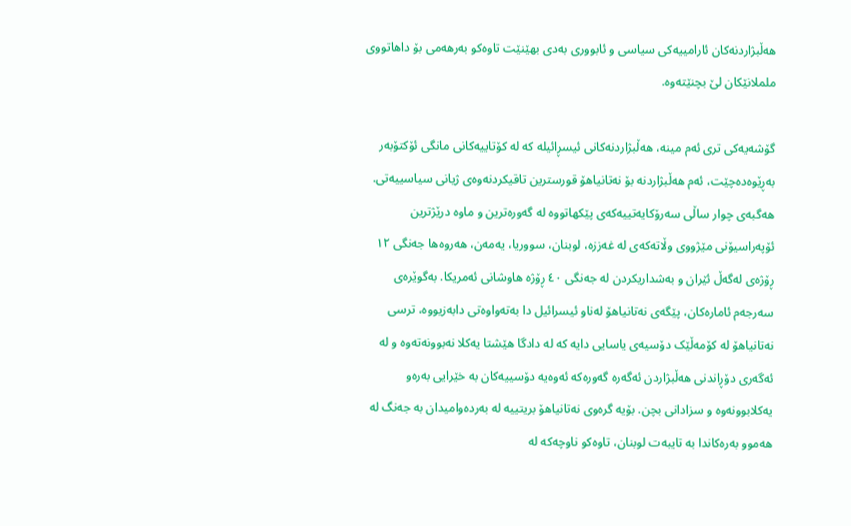هەڵبژاردنەکان ئارامییەکی سیاسی و ئابووری بەدی بهێنێت تاوەکو بەرهەمی بۆ داهاتووی ململانێکان لێ بچنێتەوە.

گۆشەیەکی تری ئەم مینە، هەڵبژاردنەکانی ئیسڕائیلە کە لە کۆتاییەکانی مانگی ئۆکتۆبەر بەڕێوەدەچێت، ئەم هەڵبژاردنە بۆ نەتانیاهۆ قورسترین تاقیکردنەوەی ژیانی سیاسییەتی. هەگبەی چوار ساڵی سەرۆکایەتییەکەی پێکهاتووە لە گەورەترین و ماوە درێژترین ئۆپەراسیۆنی مێژووی وڵاتەکەی لە غەززە، لوبنان، سووریا، یەمەن، هەروەها جەنگی ١٢ ڕۆژەی لەگەڵ ئێران و بەشداریکردن لە جەنگی ٤٠ ڕۆژە هاوشانی ئەمریکا. بەگوێرەی سەرجەم ئامارەکان، پێگەی نەتانیاهۆ لەناو ئیسرائیل دا بەتەواوەتی دابەزیووە، ترسی نەتانیاهۆ لە کۆمەڵێک دۆسیەی یاسایی دایە کە لە دادگا هێشتا یەکلا نەبوونەتەوە و لە ئەگەری دۆڕاندنی هەڵبژاردن ئەگەرە گەورەکە ئەوەیە دۆسییەکان بە خێرایی بەرەو یەکلابوونەوە و سزادانی بچن. بۆیە گرەوی نەتانیاهۆ بریتییە لە بەردەوامیدان بە جەنگ لە هەموو بەرەکاندا بە تایبەت لوبنان، تاوەکو ناوچەکە لە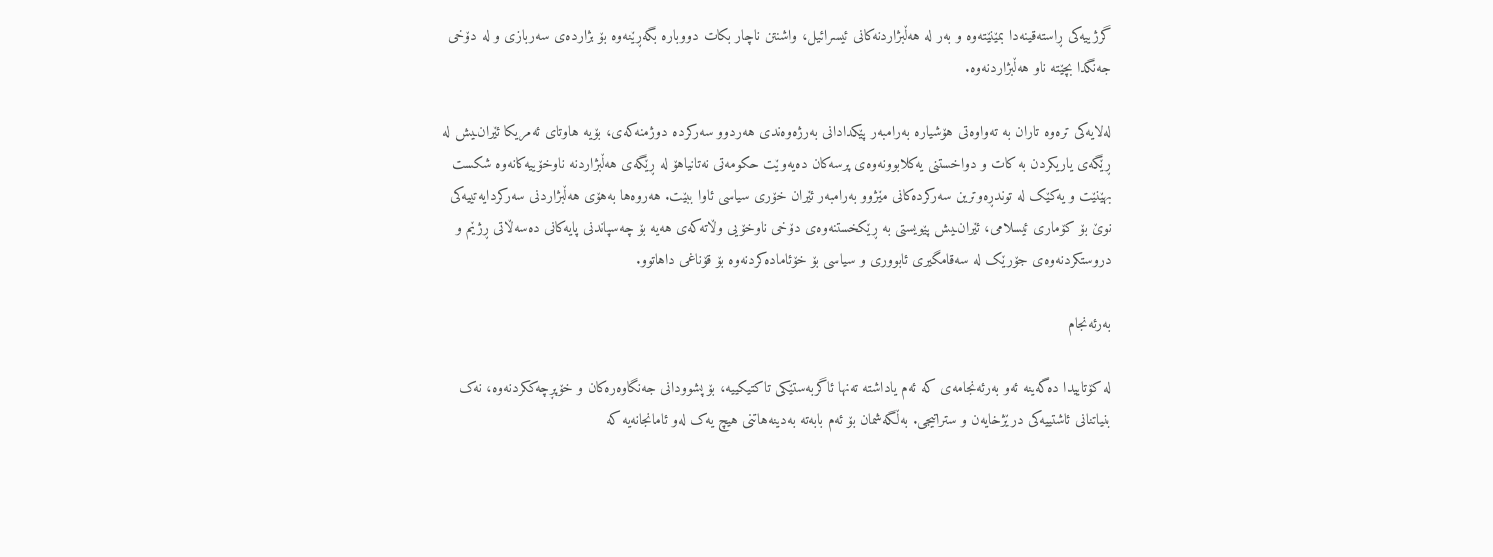گرژییەکی ڕاستەقینەدا بمێنێتەوە و بەر لە هەڵبژاردنەکانی ئیسرائیل، واشنتن ناچار بکات دووبارە بگەڕێنەوە بۆ بژاردەی سەربازی و لە دۆخی جەنگدا بچێتە ناو هەڵبژاردنەوە.

لەلایەکی ترەوە تاران بە تەواوەتی هۆشیارە بەرامبەر پێکدادانی بەرژەوەندی هەردوو سەرکردە دوژمنەکەی، بۆیە هاوتای ئەمریکا ئێران‌ـیش لە ڕێگەی یاریکردن بە کات و دواخستنی یەکلابوونەوەی پرسەکان دەیەوێت حکومەتی نەتانیاهۆ لە ڕێگەی هەڵبژاردنە ناوخۆییەکانەوە شکست بهێنێت و یەکێک لە توندڕەوترین سەرکردەکانی مێژوو بەرامبەر ئێران خۆری سیاسی ئاوا ببێت. هەروەها بەهۆی هەڵبژاردنی سەرکردایەتییەکی نوێ بۆ کۆماری ئیسلامی، ئێران‌ـیش پێویستی بە ڕێکخستنەوەی دۆخی ناوخۆیی وڵاتەکەی هەیە بۆ چەسپاندنی پایەکانی دەسەڵاتی ڕژێم و دروستکردنەوەی جۆرێک لە سەقامگیری ئابووری و سیاسی بۆ خۆئامادەکردنەوە بۆ قۆناغی داهاتوو.

بەرئەنجام

لە کۆتاییدا دەگەینە ئەو بەرئەنجامەی کە ئەم یاداشتە تەنها ئاگربەستێکی تاکتیکییە، بۆ پشوودانی جەنگاوەرەکان و خۆپڕچەککردنەوە، نەک بنیاتنانی ئاشتییەکی درێژخایەن و ستراتیجی. بەڵگەشمان بۆ ئەم بابەتە بەدینەهاتنی هیچ یەک لەو ئامانجانەیە کە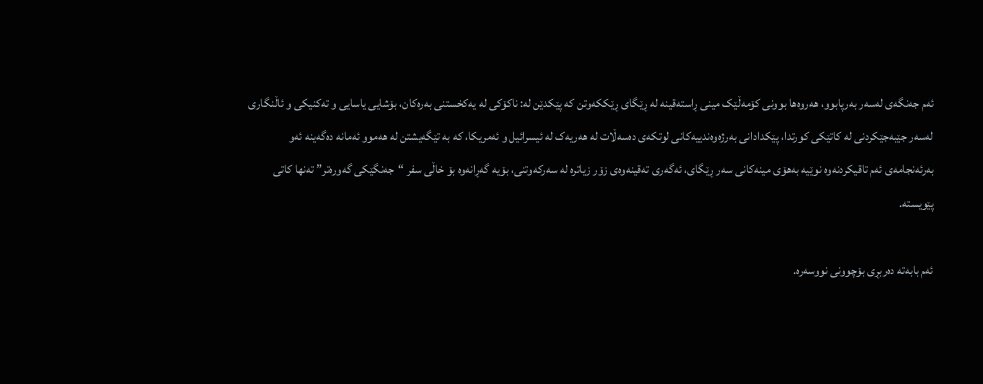ئەم جەنگەی لەسەر بەرپابوو، هەروەها بوونی کۆمەڵێک مینی ڕاستەقینە لە ڕێگای ڕێککەوتن کە پێکدێن لە: ناکۆکی لە یەکخستنی بەرەکان، بۆشایی یاسایی و تەکنیکی و ئاڵنگاری لەسەر جێبەجێکردنی لە کاتێکی کورتدا، پێکدادانی بەرژەوەندییەکانی لوتکەی دەسەڵات لە هەریەک لە ئیسرائیل و ئەمریکا، کە بە تێگەیشتن لە هەموو ئەمانە دەگەینە ئەو بەرئەنجامەی ئەم تاقیکردنەوە نوێیە بەهۆی مینەکانی سەر ڕێگای، ئەگەری تەقینەوەی زۆر زیاترە لە سەرکەوتنی، بۆیە گەڕانەوە بۆ خاڵی سفر “جەنگێکی گەورەتر” تەنها کاتی پێویستە.

ئەم بابەتە دەربڕی بۆچوونی نووسەرە.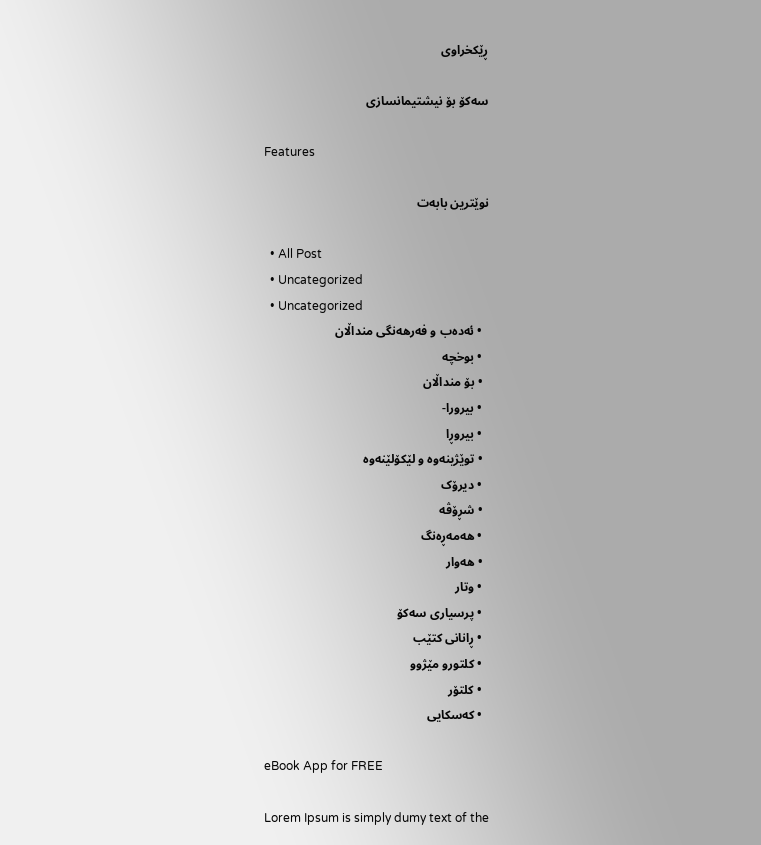ڕێکخراوی

سەکۆ بۆ نیشتیمانسازی

Features

نوێترین بابەت

  • All Post
  • Uncategorized
  • Uncategorized
  • ئەدەب و فەرهەنگی منداڵان
  • بوخچە
  • بۆ منداڵان
  • بیرورا-
  • بیروڕا
  • توێژینەوە و لێکۆلێنەوە
  • دیرۆک
  • شڕۆڤە
  • هەمەڕەنگ
  • هەوار
  • وتار
  • پرسیاری سەکۆ
  • ڕانانی کتێب
  • کلتورو مێژوو
  • کلتۆر
  • کەسکایی

eBook App for FREE

Lorem Ipsum is simply dumy text of the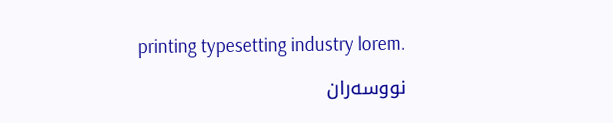printing typesetting industry lorem.

نووسەران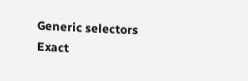Generic selectors
Exact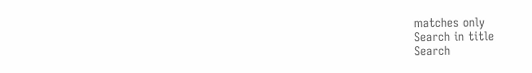matches only
Search in title
Search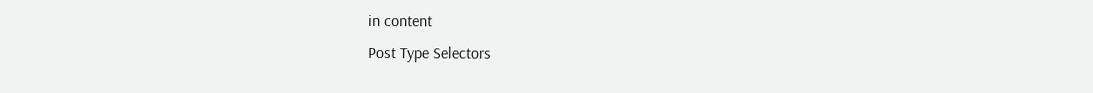in content
Post Type Selectors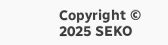Copyright © 2025 SEKO